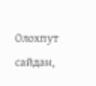Олохпут сайдан,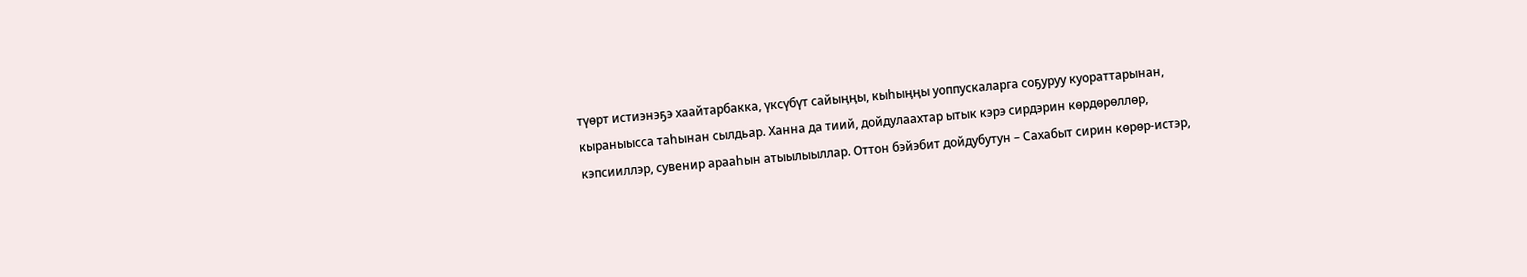түөрт истиэнэҕэ хаайтарбакка, үксүбүт сайыӊӊы, кыһыӊӊы уоппускаларга соҕуруу куораттарынан, кыраныысса таһынан сылдьар. Ханна да тиий, дойдулаахтар ытык кэрэ сирдэрин көрдөрөллөр, кэпсииллэр, сувенир арааһын атыылыыллар. Оттон бэйэбит дойдубутун – Сахабыт сирин көрөр-истэр,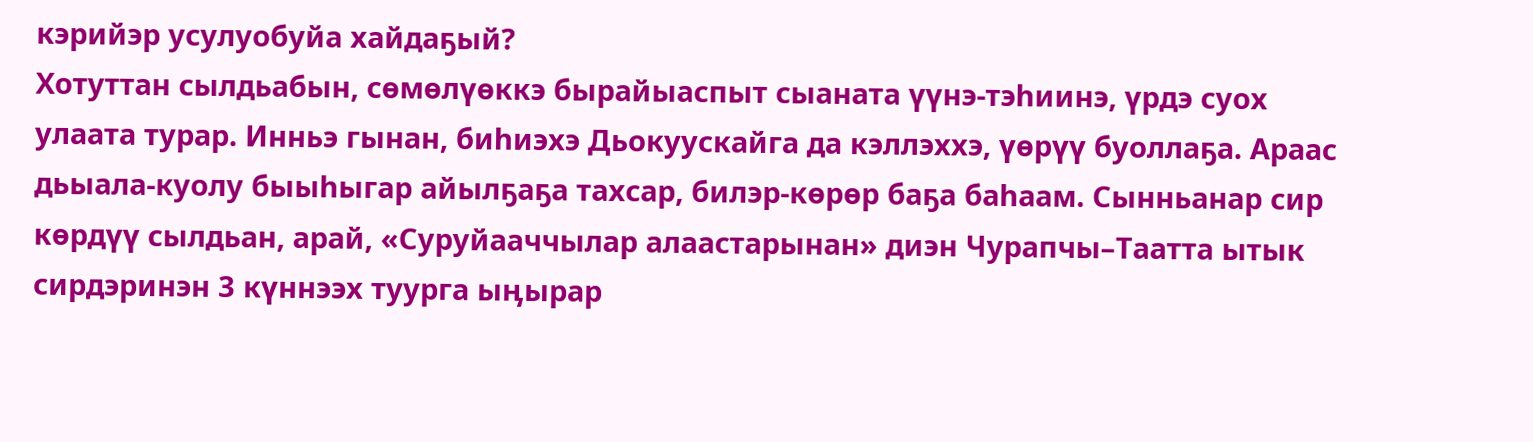кэрийэр усулуобуйа хайдаҕый?
Хотуттан сылдьабын, сөмөлүөккэ бырайыаспыт сыаната үүнэ-тэһиинэ, үрдэ суох улаата турар. Инньэ гынан, биһиэхэ Дьокуускайга да кэллэххэ, үөрүү буоллаҕа. Араас дьыала-куолу быыһыгар айылҕаҕа тахсар, билэр-көрөр баҕа баһаам. Сынньанар сир көрдүү сылдьан, арай, «Суруйааччылар алаастарынан» диэн Чурапчы–Таатта ытык сирдэринэн 3 күннээх туурга ыӊырар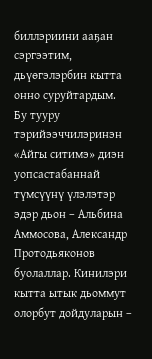биллэриини ааҕан сэргээтим, дьүөгэлэрбин кытта онно суруйтардым.
Бу тууру тэрийээччилэринэн «Айгы ситимэ» диэн уопсастабаннай түмсүүнү үлэлэтэр эдэр дьон – Альбина Аммосова, Александр Протодьяконов буолаллар. Кинилэри кытта ытык дьоммут олорбут дойдуларын –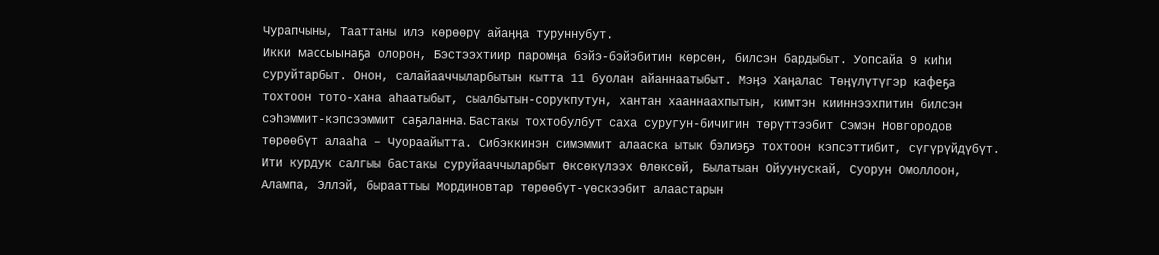Чурапчыны, Тааттаны илэ көрөөрү айаӊӊа туруннубут.
Икки массыынаҕа олорон, Бэстээхтиир паромӊа бэйэ-бэйэбитин көрсөн, билсэн бардыбыт. Уопсайа 9 киһи суруйтарбыт. Онон, салайааччыларбытын кытта 11 буолан айаннаатыбыт. Мэӊэ Хаӊалас Төӊүлүтүгэр кафеҕа тохтоон тото-хана аһаатыбыт, сыалбытын-сорукпутун, хантан хааннаахпытын, кимтэн кииннээхпитин билсэн сэһэммит-кэпсээммит саҕаланна. Бастакы тохтобулбут саха суругун-бичигин төрүттээбит Сэмэн Новгородов төрөөбүт алааһа – Чуораайытта. Сибэккинэн симэммит алааска ытык бэлиэҕэ тохтоон кэпсэттибит, сүгүрүйдүбүт.
Ити курдук салгыы бастакы суруйааччыларбыт Өксөкүлээх Өлөксөй, Былатыан Ойуунускай, Суорун Омоллоон, Алампа, Эллэй, бырааттыы Мординовтар төрөөбүт-үөскээбит алаастарын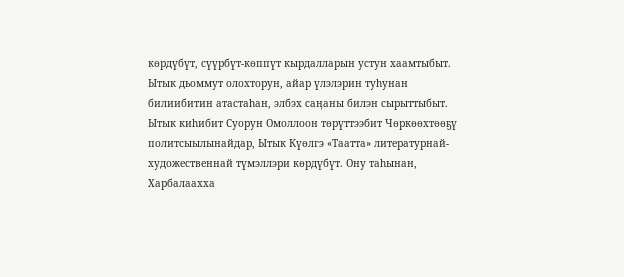көрдүбүт, сүүрбүт-көппүт кырдалларын устун хаамтыбыт. Ытык дьоммут олохторун, айар үлэлэрин туһунан билиибитин атастаһан, элбэх саӊаны билэн сырыттыбыт. Ытык киһибит Суорун Омоллоон төрүттээбит Чөркөөхтөөҕү политсыылынайдар, Ытык Күөлгэ «Таатта» литературнай-художественнай түмэллэри көрдүбүт. Ону таһынан, Харбалаахха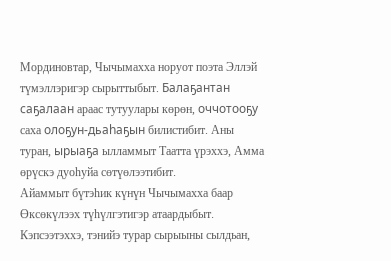Мординовтар, Чычымахха норуот поэта Эллэй түмэллэригэр сырыттыбыт. Балаҕантан саҕалаан араас тутуулары көрөн, оччотооҕу саха олоҕун-дьаһаҕын билистибит. Аны туран, ырыаҕа ылламмыт Таатта үрэххэ, Амма өрүскэ дуоһуйа сөтүөлээтибит.
Айаммыт бүтэһик күнүн Чычымахха баар Өксөкүлээх түһүлгэтигэр атаардыбыт. Кэпсээтэххэ, тэнийэ турар сырыыны сылдьан,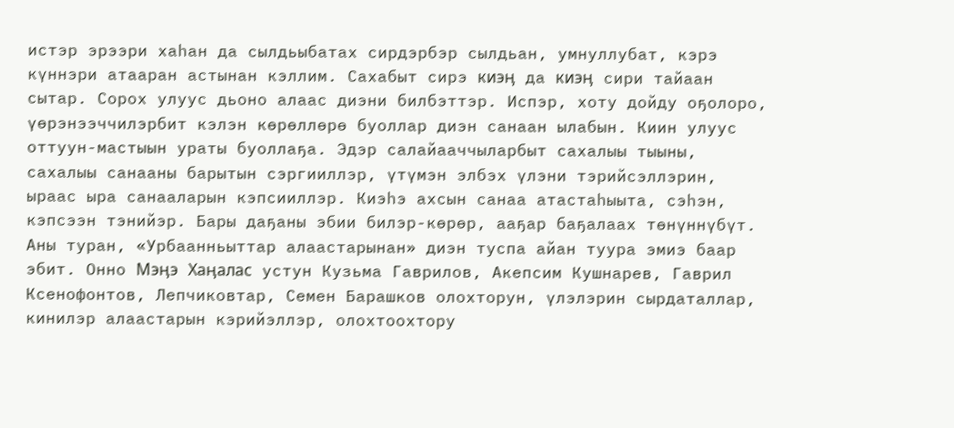истэр эрээри хаһан да сылдьыбатах сирдэрбэр сылдьан, умнуллубат, кэрэ күннэри атааран астынан кэллим. Сахабыт сирэ киэӊ да киэӊ сири тайаан сытар. Сорох улуус дьоно алаас диэни билбэттэр. Испэр, хоту дойду оҕолоро, үөрэнээччилэрбит кэлэн көрөллөрө буоллар диэн санаан ылабын. Киин улуус оттуун-мастыын ураты буоллаҕа. Эдэр салайааччыларбыт сахалыы тыыны, сахалыы санааны барытын сэргииллэр, үтүмэн элбэх үлэни тэрийсэллэрин, ыраас ыра санааларын кэпсииллэр. Киэһэ ахсын санаа атастаһыыта, сэһэн, кэпсээн тэнийэр. Бары даҕаны эбии билэр-көрөр, ааҕар баҕалаах төнүннүбүт.
Аны туран, «Урбаанньыттар алаастарынан» диэн туспа айан туура эмиэ баар эбит. Онно Мэӊэ Хаӊалас устун Кузьма Гаврилов, Акепсим Кушнарев, Гаврил Ксенофонтов, Лепчиковтар, Семен Барашков олохторун, үлэлэрин сырдаталлар, кинилэр алаастарын кэрийэллэр, олохтоохтору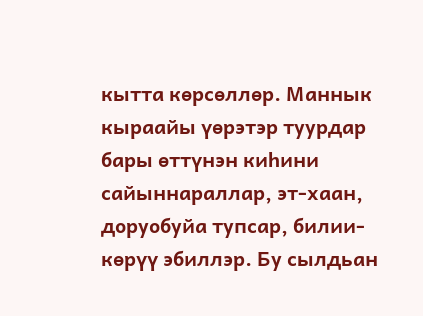кытта көрсөллөр. Маннык кыраайы үөрэтэр туурдар бары өттүнэн киһини сайыннараллар, эт-хаан, доруобуйа тупсар, билии-көрүү эбиллэр. Бу сылдьан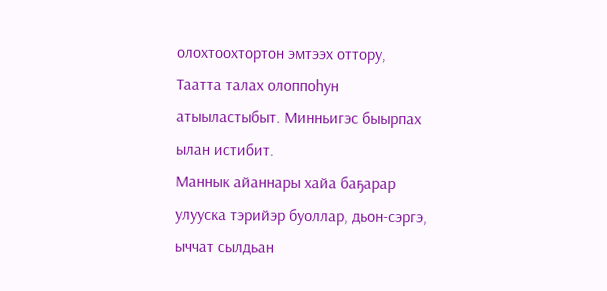олохтоохтортон эмтээх оттору, Таатта талах олоппоһун атыыластыбыт. Минньигэс быырпах ылан истибит.
Маннык айаннары хайа баҕарар улууска тэрийэр буоллар, дьон-сэргэ, ыччат сылдьан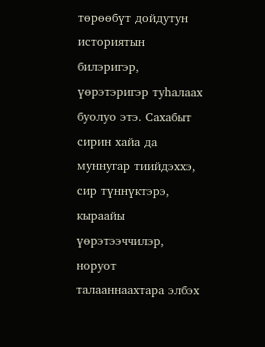төрөөбүт дойдутун историятын билэригэр, үөрэтэригэр туһалаах буолуо этэ. Сахабыт сирин хайа да муннугар тиийдэххэ, сир түннүктэрэ, кыраайы үөрэтээччилэр, норуот талааннаахтара элбэх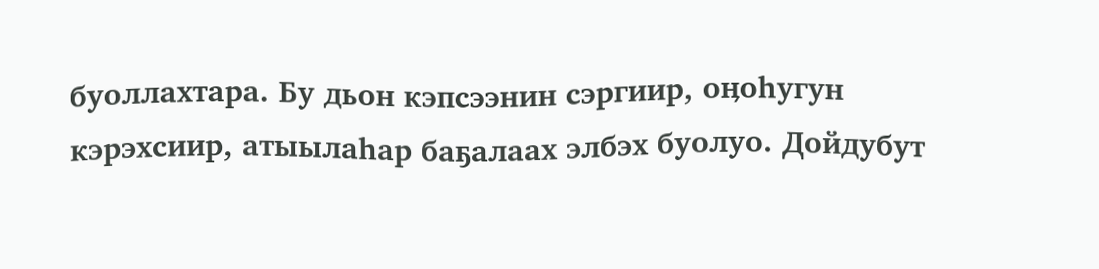буоллахтара. Бу дьон кэпсээнин сэргиир, оӊоһугун кэрэхсиир, атыылаһар баҕалаах элбэх буолуо. Дойдубут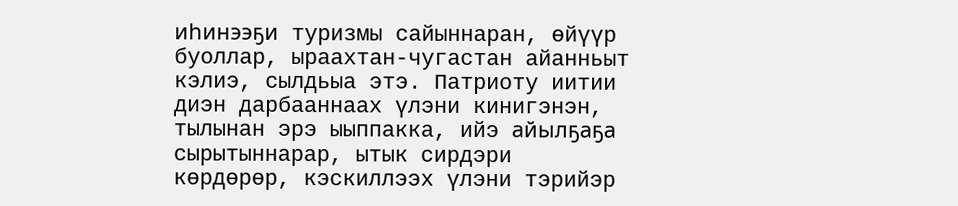иһинээҕи туризмы сайыннаран, өйүүр буоллар, ыраахтан-чугастан айанньыт кэлиэ, сылдьыа этэ. Патриоту иитии диэн дарбааннаах үлэни кинигэнэн, тылынан эрэ ыыппакка, ийэ айылҕаҕа сырытыннарар, ытык сирдэри көрдөрөр, кэскиллээх үлэни тэрийэр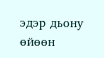эдэр дьону өйөөн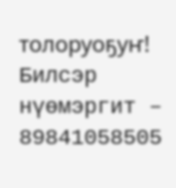толоруоҕуҥ!
Билсэр нүөмэргит – 89841058505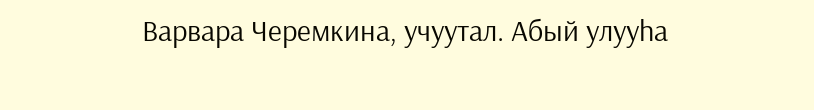Варвара Черемкина, учуутал. Абый улууһа